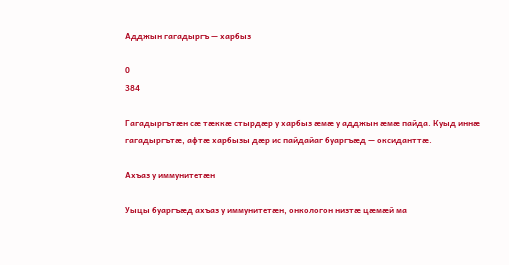Адджын гагадыргъ — харбыз

0
384

Гагадыргътӕн сӕ тӕккӕ стырдӕр у харбыз ӕмӕ у адджын ӕмӕ пайда. Куыд иннӕ гагадыргътӕ, афтӕ харбызы дӕр ис пайдайаг буаргъӕд — оксиданттӕ.

Ахъаз у иммунитетӕн

Уыцы буаргъӕд ахъаз у иммунитетӕн, онкологон низтӕ цӕмӕй ма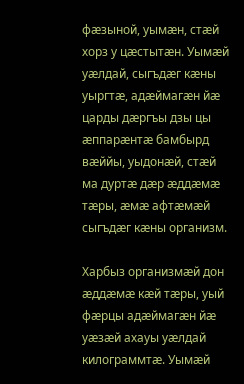фӕзыной, уымӕн, стӕй хорз у цӕстытӕн. Уымӕй уӕлдай, сыгъдӕг кӕны уыргтӕ, адӕймагӕн йӕ царды дӕргъы дзы цы ӕппарӕнтӕ бамбырд вӕййы, уыдонӕй, стӕй ма дуртӕ дӕр ӕддӕмӕ тӕры, ӕмӕ афтӕмӕй сыгъдӕг кӕны организм.

Харбыз организмӕй дон ӕддӕмӕ кӕй тӕры, уый фӕрцы адӕймагӕн йӕ уӕзӕй ахауы уӕлдай килограммтӕ. Уымӕй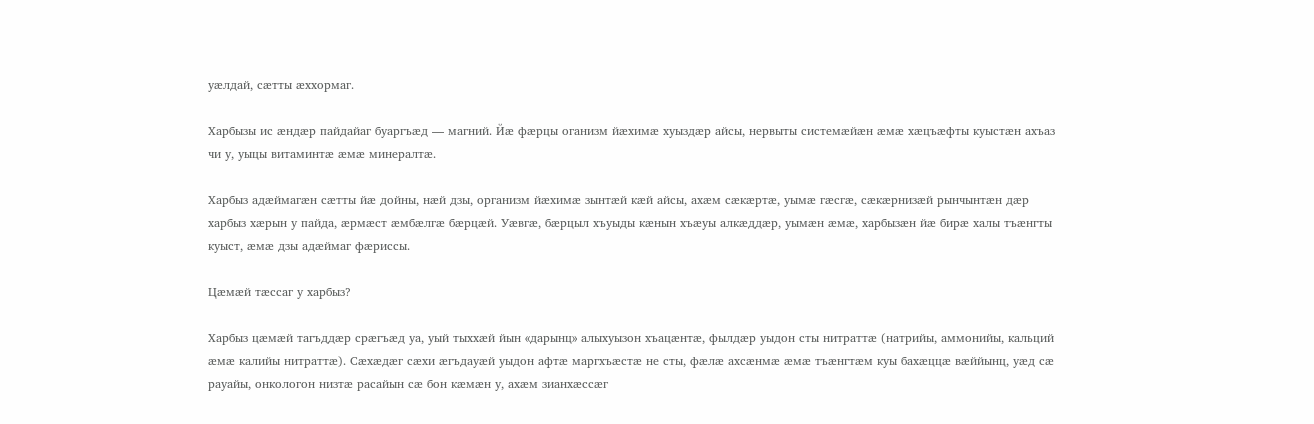уӕлдай, сӕтты ӕххормаг.

Харбызы ис ӕндӕр пайдайаг буаргъӕд — магний. Йӕ фӕрцы оганизм йӕхимӕ хуыздӕр айсы, нервыты системӕйӕн ӕмӕ хӕцъӕфты куыстӕн ахъаз чи у, уыцы витаминтӕ ӕмӕ минералтӕ.

Харбыз адӕймагӕн сӕтты йӕ дойны, нӕй дзы, организм йӕхимӕ зынтӕй кӕй айсы, ахӕм сӕкӕртӕ, уымӕ гӕсгӕ, сӕкӕрнизӕй рынчынтӕн дӕр харбыз хӕрын у пайда, ӕрмӕст ӕмбӕлгӕ бӕрцӕй. Уӕвгӕ, бӕрцыл хъуыды кӕнын хъӕуы алкӕддӕр, уымӕн ӕмӕ, харбызӕн йӕ бирӕ халы тъӕнгты куыст, ӕмӕ дзы адӕймаг фӕриссы.

Цӕмӕй тӕссаг у харбыз?

Харбыз цӕмӕй тагъддӕр срӕгъӕд уа, уый тыххӕй йын «дарынц» алыхуызон хъацӕнтӕ, фылдӕр уыдон сты нитраттӕ (натрийы, аммонийы, кальций ӕмӕ калийы нитраттӕ). Сӕхӕдӕг сӕхи ӕгъдауӕй уыдон афтӕ маргхъӕстӕ не сты, фӕлӕ ахсӕнмӕ ӕмӕ тъӕнгтӕм куы бахӕццӕ вӕййынц, уӕд сӕ рауайы, онкологон низтӕ расайын сӕ бон кӕмӕн у, ахӕм зианхӕссӕг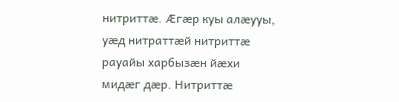нитриттӕ. Ӕгӕр куы алӕууы, уӕд нитраттӕй нитриттӕ рауайы харбызӕн йӕхи мидӕг дӕр. Нитриттӕ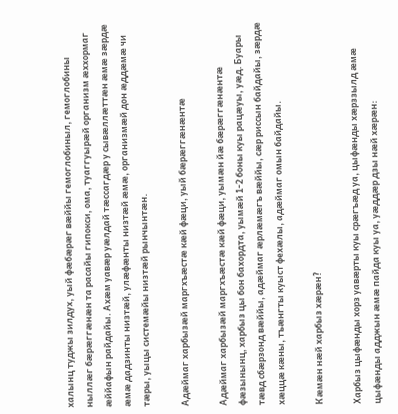халынц туджы зилдух, уый фӕбӕрӕг вӕййы гемоглобиныл, гемоглобины ныллӕг бӕрӕггӕнӕн та расайы гипокси, ома, туаггуырӕй организм ӕххормаг ӕййафын райдайы. Ахӕм уавӕр уӕлдай тӕссагдӕр у сывӕллӕттӕн ӕмӕ зӕрдӕ ӕмӕ дадзинты низтӕй, улӕфӕнты низтӕй ӕмӕ, организмӕй дон ӕддӕмӕ чи тӕры, уыцы системӕйы низтӕй рынчынтӕн.

Адӕймаг харбызӕй маргхъӕстӕ кӕй фӕци, уый бӕрӕггӕнӕнтӕ

Адӕймаг харбызӕй маргхъӕстӕ кӕй фӕци, уымӕн йӕ бӕрӕггӕнӕнтӕ фӕзынынц, харбыз цы бон бахордта, уымӕй 1-2 боны куы рацӕуы, уӕд. Буары тӕвд сбӕрзонд вӕййы, адӕймаг ӕрлӕмӕгъ вӕййы, сӕр риссын байдайы, зӕрдӕ хӕццӕ кӕны, тъӕнгты куыст фехӕлы, адӕймаг омын байдайы.

Кӕмӕн нӕй харбыз хӕрӕн?

Харбыз цыфӕнды хорз уавӕрты куы срӕгъӕд уа, цыфӕнды хӕрззылд ӕмӕ цыфӕнды адджын ӕмӕ пайда куы уа, уӕддӕр дзы нӕй хӕрӕн: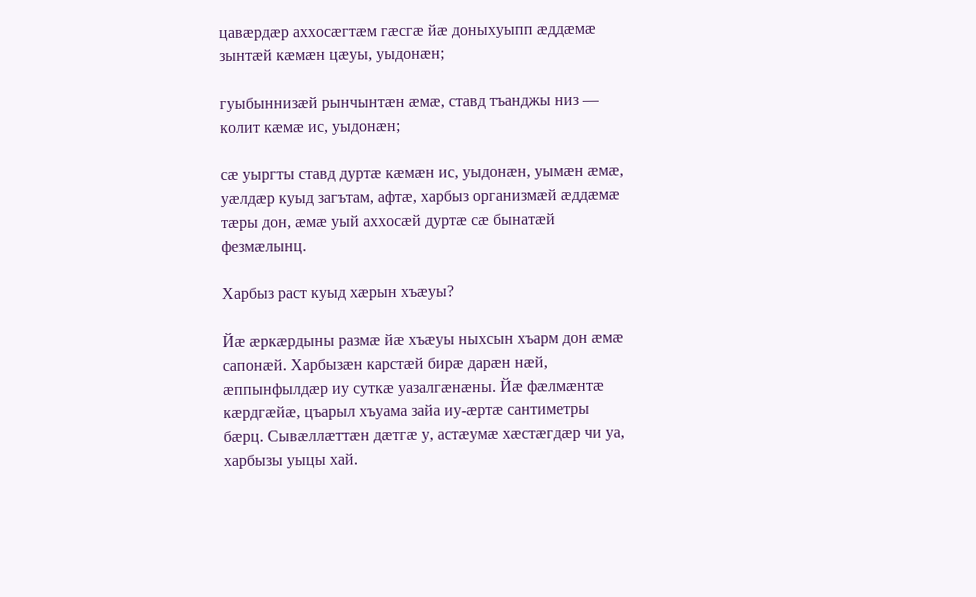цавӕрдӕр аххосӕгтӕм гӕсгӕ йӕ доныхуыпп ӕддӕмӕ зынтӕй кӕмӕн цӕуы, уыдонӕн;

гуыбыннизӕй рынчынтӕн ӕмӕ, ставд тъанджы низ — колит кӕмӕ ис, уыдонӕн;

сӕ уыргты ставд дуртӕ кӕмӕн ис, уыдонӕн, уымӕн ӕмӕ, уӕлдӕр куыд загътам, афтӕ, харбыз организмӕй ӕддӕмӕ тӕры дон, ӕмӕ уый аххосӕй дуртӕ сӕ бынатӕй фезмӕлынц.

Харбыз раст куыд хӕрын хъӕуы?

Йӕ ӕркӕрдыны размӕ йӕ хъӕуы ныхсын хъарм дон ӕмӕ сапонӕй. Харбызӕн карстӕй бирӕ дарӕн нӕй, ӕппынфылдӕр иу суткӕ уазалгӕнӕны. Йӕ фӕлмӕнтӕ кӕрдгӕйӕ, цъарыл хъуама зайа иу-ӕртӕ сантиметры бӕрц. Сывӕллӕттӕн дӕтгӕ у, астӕумӕ хӕстӕгдӕр чи уа, харбызы уыцы хай.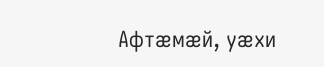Афтӕмӕй, уӕхи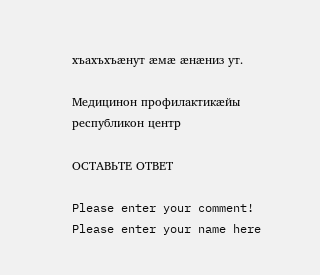хъахъхъӕнут ӕмӕ ӕнӕниз ут.

Медицинон профилактикӕйы республикон центр

ОСТАВЬТЕ ОТВЕТ

Please enter your comment!
Please enter your name here